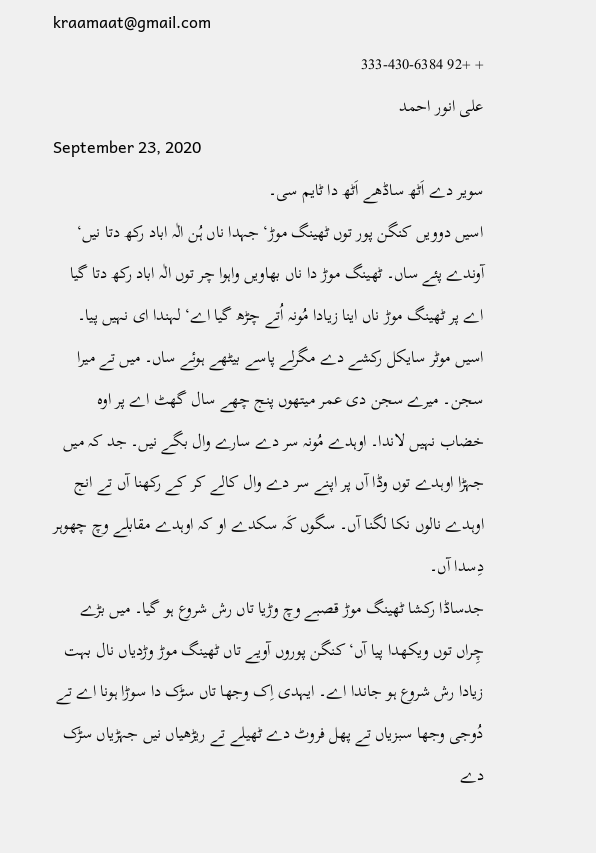kraamaat@gmail.com
+ +92 333-430-6384
علی انور احمد
September 23, 2020
سویر دے اَٹھ ساڈھے اَٹھ دا ٹایم سی۔
اسیں دوویں کنگن پور توں ٹھینگ موڑ‘ جہدا ناں ہُن الٰہ اباد رکھ دتا نیں‘ آوندے پئے ساں۔ ٹھینگ موڑ دا ناں بھاویں واہوا چر توں الٰہ اباد رکھ دتا گیا اے پر ٹھینگ موڑ ناں اینا زیادا مُونہ اُتے چڑھ گیا اے‘ لہندا ای نہیں پیا۔
اسیں موٹر سایکل رکشے دے مگرلے پاسے بیٹھے ہوئے ساں۔ میں تے میرا سجن۔ میرے سجن دی عمر میتھوں پنج چھے سال گھٹ اے پر اوہ خضاب نہیں لاندا۔ اوہدے مُونہ سر دے سارے وال بگے نیں۔ جد کہ میں جہڑا اوہدے توں وڈا آں پر اپنے سر دے وال کالے کر کے رکھنا آں تے انج اوہدے نالوں نکا لگنا آں۔ سگوں کَہ سکدے او کہ اوہدے مقابلے وچ چھوہر دِسدا آں۔
جدساڈا رکشا ٹھینگ موڑ قصبے وچ وڑیا تاں رش شروع ہو گیا۔ میں بڑے چِراں توں ویکھدا پیا آں‘ کنگن پوروں آویے تاں ٹھینگ موڑ وڑدیاں نال بہت زیادا رش شروع ہو جاندا اے۔ ایہدی اِک وجھا تاں سڑک دا سوڑا ہونا اے تے دُوجی وجھا سبزیاں تے پھل فروٹ دے ٹھیلے تے ریڑھیاں نیں جہڑیاں سڑک دے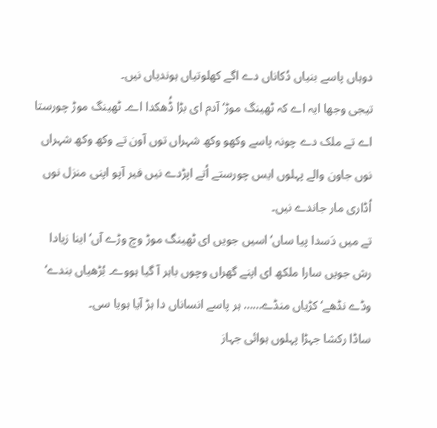دوہاں پاسے بنیاں دُکاناں دے اگے کھلوتیاں ہوندیاں نیں۔
تیجی وجھا ایہ اے کہ ٹھینگ موڑ‘ آدم ای بڑا ڈُھکدا اے۔ ٹھینگ موڑ چورستا اے تے ملک دے چونہ پاسے وکھو وکھ شہراں توں آون تے وکھ وکھ شہراں نوں جاون والے پہلوں ایس چورستے اُتے اپڑدے نیں فیر آپو اپنی منزل نوں اُڈاری مار جاندے نیں۔
تے میں دَسدا پیا ساں‘ اسیں جویں ای ٹھینگ موڑ وچ وڑے آں‘ اینا زیادا رش جویں سارا ملکھ ای اپنے گھراں وچوں باہر آ گیا ہووے۔ بُڑھیاں بندے‘ وڈے نڈھے‘ کڑیاں منڈے…… ہر پاسے انساناں دا ہڑ آیا ہویا سی۔
ساڈا رکشا جہڑا پہلوں ہوائی جہاز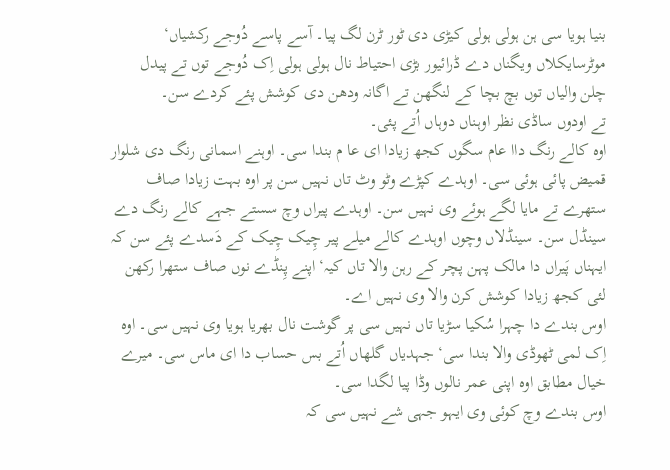بنیا ہویا سی ہن ہولی ہولی کیڑی دی ٹور ٹرن لگ پیا۔ آسے پاسے دُوجے رکشیاں‘ موٹرسایکلاں ویگناں دے ڈرائیور بڑی احتیاط نال ہولی ہولی اِک دُوجے توں تے پیدل چلن والیاں توں بچ بچا کے لنگھن تے اگانہ ودھن دی کوشش پئے کردے سن۔
تے اودوں ساڈی نظر اوہناں دوہاں اُتے پئی۔
اوہ کالے رنگ داا عام سگوں کجھ زیادا ای عا م بندا سی۔ اوہنے اسمانی رنگ دی شلوار قمیض پائی ہوئی سی۔ اوہدے کپڑے وٹو وٹ تاں نہیں سن پر اوہ بہت زیادا صاف ستھرے تے مایا لگے ہوئے وی نہیں سن۔ اوہدے پیراں وچ سستے جہے کالے رنگ دے سینڈل سن۔ سینڈلاں وچوں اوہدے کالے میلے پیر چِیک چِیک کے دَسدے پئے سن کہ ایہناں پَیراں دا مالک پہن پچر کے رہن والا تاں کیہ‘ اپنے پِنڈے نوں صاف ستھرا رکھن لئی کجھ زیادا کوشش کرن والا وی نہیں اے۔
اوس بندے دا چہرا سُکیا سڑیا تاں نہیں سی پر گوشت نال بھریا ہویا وی نہیں سی۔ اوہ اِک لمی ٹھوڈی والا بندا سی‘ جہدیاں گلھاں اُتے بس حساب دا ای ماس سی۔ میرے خیال مطابق اوہ اپنی عمر نالوں وڈا پیا لگدا سی۔
اوس بندے وچ کوئی وی ایہو جہی شے نہیں سی کہ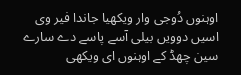اوہنوں دُوجی وار ویکھیا جاندا فیر وی اسیں دوویں بیلی آسے پاسے دے سارے سین چھڈ کے اوہنوں ای ویکھی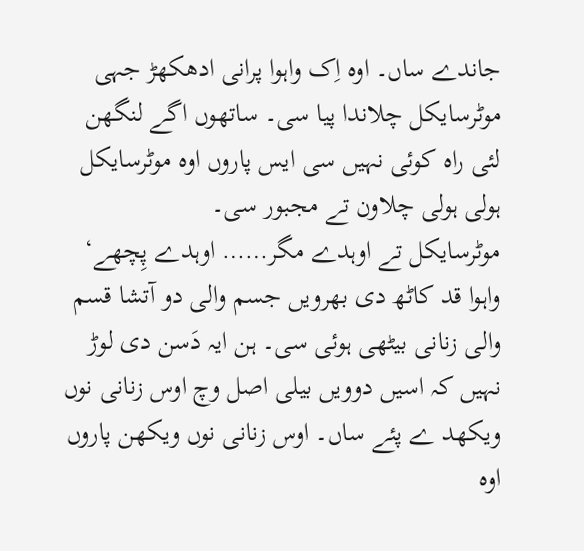جاندے ساں۔ اوہ اِک واہوا پرانی ادھکھڑ جہی موٹرسایکل چلاندا پیا سی۔ ساتھوں اگے لنگھن لئی راہ کوئی نہیں سی ایس پاروں اوہ موٹرسایکل ہولی ہولی چلاون تے مجبور سی۔
موٹرسایکل تے اوہدے مگر…… اوہدے پِچھے‘ واہوا قد کاٹھ دی بھرویں جسم والی دو آتشا قسم والی زنانی بیٹھی ہوئی سی۔ ہن ایہ دَسن دی لوڑ نہیں کہ اسیں دوویں بیلی اصل وچ اوس زنانی نوں ویکھد ے پئے ساں۔ اوس زنانی نوں ویکھن پاروں اوہ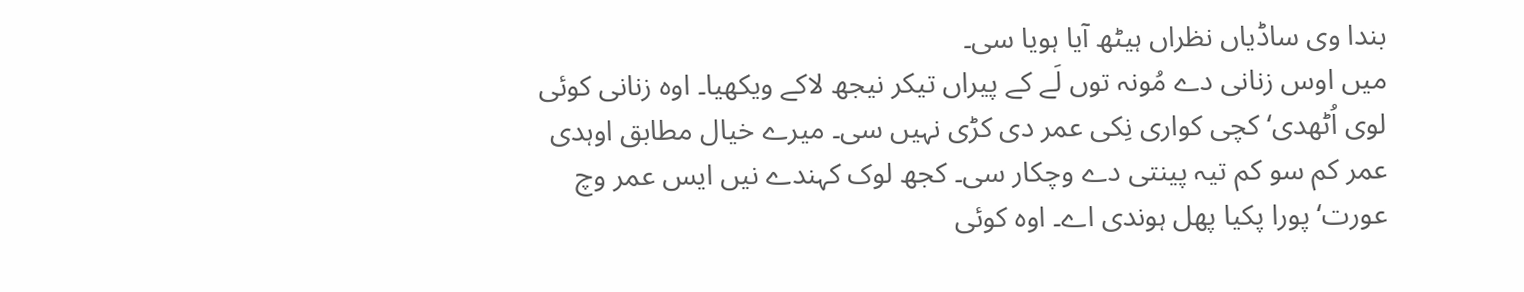بندا وی ساڈیاں نظراں ہیٹھ آیا ہویا سی۔
میں اوس زنانی دے مُونہ توں لَے کے پیراں تیکر نیجھ لاکے ویکھیا۔ اوہ زنانی کوئی لوی اُٹھدی‘ کچی کواری نِکی عمر دی کڑی نہیں سی۔ میرے خیال مطابق اوہدی عمر کم سو کم تیہ پینتی دے وچکار سی۔ کجھ لوک کہندے نیں ایس عمر وچ عورت‘ پورا پکیا پھل ہوندی اے۔ اوہ کوئی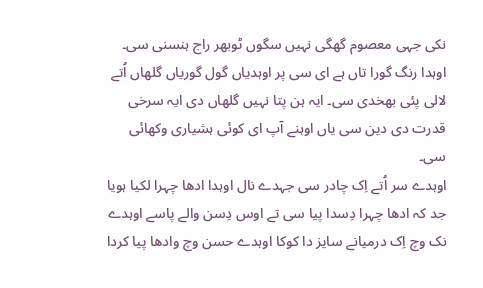نکی جہی معصوم گھگی نہیں سگوں ٹوبھر راج ہنسنی سی۔ اوہدا رنگ گورا تاں ہے ای سی پر اوہدیاں گول گوریاں گلھاں اُتے لالی پئی بھخدی سی۔ ایہ ہن پتا نہیں گلھاں دی ایہ سرخی قدرت دی دین سی یاں اوہنے آپ ای کوئی ہشیاری وکھائی سی۔
اوہدے سر اُتے اِک چادر سی جہدے نال اوہدا ادھا چہرا لکیا ہویا جد کہ ادھا چہرا دِسدا پیا سی تے اوس دِسن والے پاسے اوہدے نک وچ اِک درمیانے سایز دا کوکا اوہدے حسن وچ وادھا پیا کردا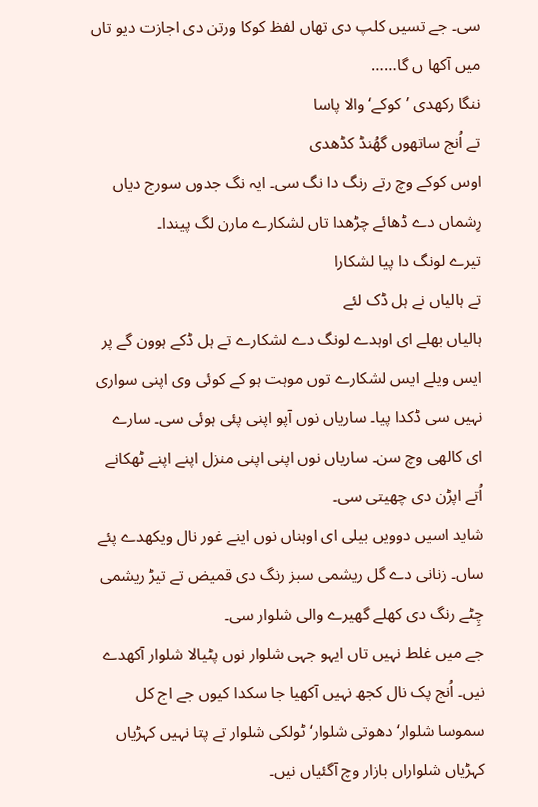سی۔ جے تسیں کلپ دی تھاں لفظ کوکا ورتن دی اجازت دیو تاں میں آکھا ں گا……
ننگا رکھدی ’کوکے‘ والا پاسا
تے اُنج ساتھوں گھُنڈ کڈھدی
اوس کوکے وچ رتے رنگ دا نگ سی۔ ایہ نگ جدوں سورج دیاں رِشماں دے ڈھائے چڑھدا تاں لشکارے مارن لگ پیندا۔
تیرے لونگ دا پیا لشکارا
تے ہالیاں نے ہل ڈک لئے
ہالیاں بھلے ای اوہدے لونگ دے لشکارے تے ہل ڈکے ہوون گے پر ایس ویلے ایس لشکارے توں موہت ہو کے کوئی وی اپنی سواری نہیں سی ڈکدا پیا۔ ساریاں نوں آپو اپنی پئی ہوئی سی۔ سارے ای کالھی وچ سن۔ ساریاں نوں اپنی اپنی منزل اپنے اپنے ٹھکانے اُتے اپڑن دی چھیتی سی۔
شاید اسیں دوویں بیلی ای اوہناں نوں اینے غور نال ویکھدے پئے ساں۔ زنانی دے گل ریشمی سبز رنگ دی قمیض تے تیڑ ریشمی چِٹے رنگ دی کھلے گھیرے والی شلوار سی۔
جے میں غلط نہیں تاں ایہو جہی شلوار نوں پٹیالا شلوار آکھدے نیں۔ اُنج پک نال کجھ نہیں آکھیا جا سکدا کیوں جے اج کل سموسا شلوار‘ دھوتی شلوار‘ ٹولکی شلوار تے پتا نہیں کہڑیاں کہڑیاں شلواراں بازار وچ آگئیاں نیں۔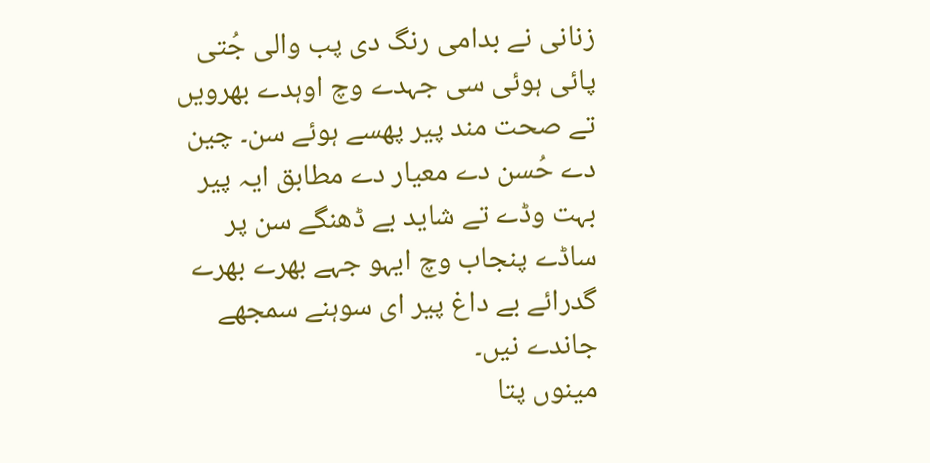زنانی نے بدامی رنگ دی پب والی جُتی پائی ہوئی سی جہدے وچ اوہدے بھرویں تے صحت مند پیر پھسے ہوئے سن۔ چین دے حُسن دے معیار دے مطابق ایہ پیر بہت وڈے تے شاید بے ڈھنگے سن پر ساڈے پنجاب وچ ایہو جہے بھرے بھرے گدرائے بے داغ پیر ای سوہنے سمجھے جاندے نیں۔
مینوں پتا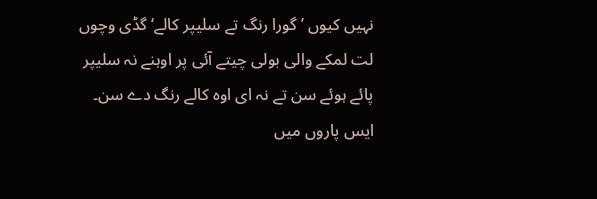نہیں کیوں ’گورا رنگ تے سلیپر کالے‘ گڈی وچوں لت لمکے والی بولی چیتے آئی پر اوہنے نہ سلیپر پائے ہوئے سن تے نہ ای اوہ کالے رنگ دے سن۔ ایس پاروں میں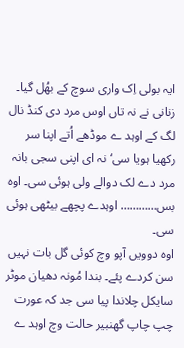ایہ بولی اِک واری سوچ کے بھُل گیا۔
زنانی نے نہ تاں اوس مرد دی کنڈ نال لگ کے اوہد ے موڈھے اُتے اپنا سر رکھیا ہویا سی‘ نہ ای اپنی سجی بانہ مرد دے لک دوالے ولی ہوئی سی۔ اوہ بس………… اوہدے پچھے بیٹھی ہوئی سی۔
اوہ دوویں آپو وچ کوئی گل بات نہیں سن کردے پئے۔ بندا مُونہ دھیان موٹر سایکل چلاندا پیا سی جد کہ عورت چپ چاپ گھنبیر حالت وچ اوہد ے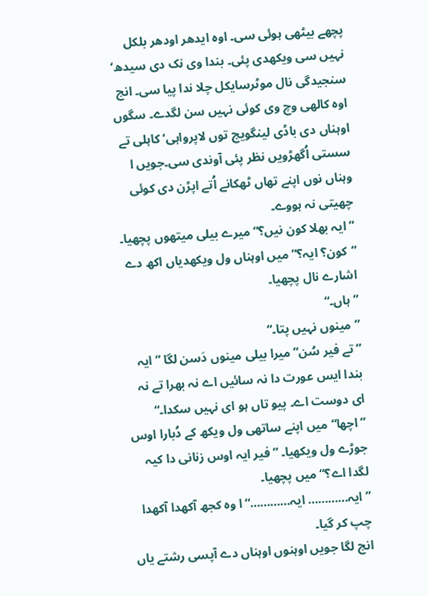پچھے بیٹھی ہوئی سی۔ اوہ ایدھر اودھر بلکل نہیں سی ویکھدی پئی۔ بندا وی نک دی سیدھ‘ سنجیدگی نال موٹرسایکل چلا ندا پیا سی۔ انج اوہ کالھی وچ وی کوئی نہیں سن لگدے۔ سگوں اوہناں دی باڈی لینگویج توں لاپرواہی‘ کاہلی تے سستی اُگھڑویں نظر پئی آوندی سی۔جویں ا وہناں نوں اپنے تھاں ٹھکانے اُتے اپڑن دی کوئی چھیتی نہ ہووے۔
”ایہ بھلا کون نیں؟“ میرے بیلی میتھوں پچھیا۔
”کون؟ ایہ؟“ میں اوہناں ول ویکھدیاں اکھ دے اشارے نال پچھیا۔
”ہاں۔“
”مینوں نہیں پتا۔“
”تے فیر سُن“ میرا بیلی مینوں دَسن لگا ”ایہ بندا ایس عورت دا نہ سائیں اے نہ بھرا تے نہ ای دوست اے۔ پیو تاں ہو ای نہیں سکدا۔“
”اچھا“ میں اپنے ساتھی ول ویکھ کے دُبارا اوس جوڑے ول ویکھیا۔ ”فیر ایہ اوس زنانی دا کیہ لگدا اے؟“ میں پچھیا۔
”ایہ………… ایہ…………“ا وہ کجھ آکھدا آکھدا چپ کر گیا۔
انج لگا جویں اوہنوں اوہناں دے آپسی رشتے یاں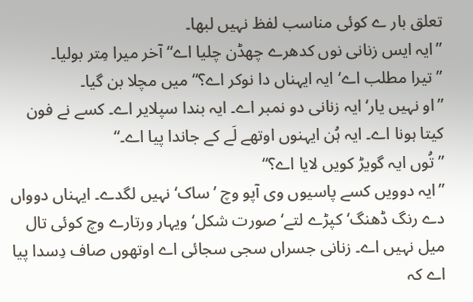تعلق بار ے کوئی مناسب لفظ نہیں لبھا۔
”ایہ ایس زنانی نوں کدھرے چھڈن چلیا اے“ آخر میرا مِتر بولیا۔
”تیرا مطلب اے‘ ایہ ایہناں دا نوکر اے؟“ میں مچلا بن گیا۔
”او نہیں یار‘ ایہ زنانی دو نمبر اے۔ ایہ بندا سپلایر اے۔ کسے نے فون کیتا ہونا اے۔ ایہ ہُن ایہنوں اوتھے لَے کے جاندا پیا اے۔“
”تُوں ایہ گویڑ کویں لایا اے؟“
”ایہ دوویں کسے پاسیوں وی آپو وچ ’ساک‘ نہیں لگدے۔ ایہناں دوواں دے رنگ ڈھنگ‘ کپڑے لتے‘ صورت شکل‘ ویہار ورتارے وچ کوئی تال میل نہیں اے۔ زنانی جسراں سجی سجائی اے اوتھوں صاف دِسدا پیا اے کہ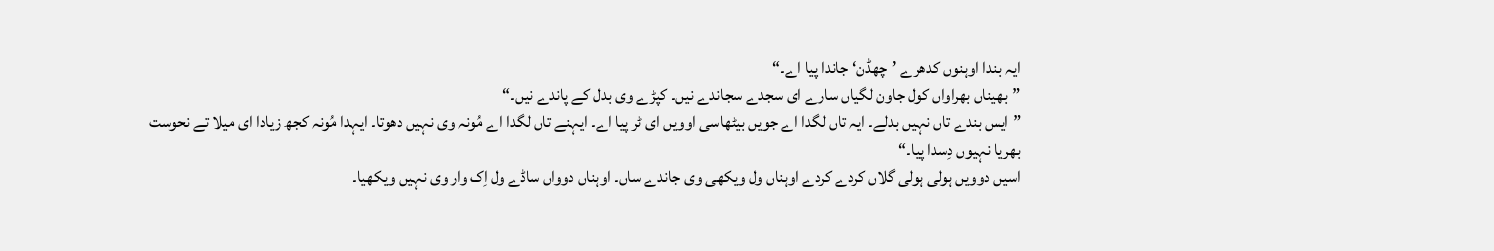ایہ بندا اوہنوں کدھرے ’چھڈن‘ جاندا پیا اے۔“
”بھیناں بھراواں کول جاون لگیاں سارے ای سجدے سجاندے نیں۔ کپڑے وی بدل کے پاندے نیں۔“
”ایس بندے تاں نہیں بدلے۔ ایہ تاں لگدا اے جویں بیٹھاسی اوویں ای ٹر پیا اے۔ ایہنے تاں لگدا اے مُونہ وی نہیں دھوتا۔ ایہدا مُونہ کجھ زیادا ای میلا تے نحوست بھریا نہیوں دِسدا پیا۔“
اسیں دوویں ہولی ہولی گلاں کردے کردے اوہناں ول ویکھی وی جاندے ساں۔ اوہناں دوواں ساڈے ول اِک وار وی نہیں ویکھیا۔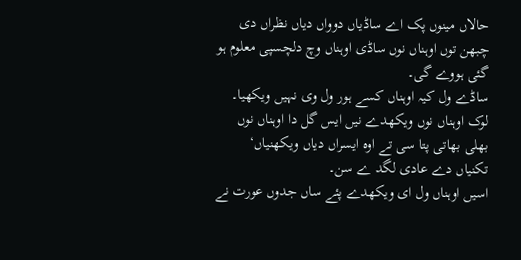حالاں مینوں پک اے ساڈیاں دوواں دیاں نظراں دی چبھن توں اوہناں نوں ساڈی اوہناں وچ دلچسپی معلوم ہو گئی ہووے گی۔
ساڈے ول کیہ اوہناں کسے ہور ول وی نہیں ویکھیا۔ لوک اوہناں نوں ویکھدے نیں ایس گل دا اوہناں نوں بھلی بھاتی پتا سی تے اوہ ایسراں دیاں ویکھنیاں‘ تکنیاں دے عادی لگد ے سن۔
اسیں اوہناں ول ای ویکھدے پئے ساں جدوں عورت نے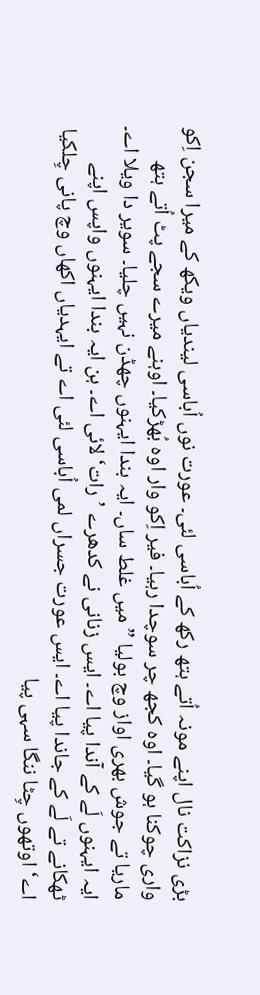بڑی نزاکت نال اپنے مونہ اُتے ہتھ رکھ کے اُباسی لئی۔ عورت نوں اُباسی لیندیاں ویکھ کے میرا سجن اِکو واری چوکنا ہو گیا۔ اوہ کجھ چر سوچدا رہیا۔ فیر اِکو وار اوہ بُھڑکیا۔ اوہنے میرے سجے پٹ اُتے ہتھ ماریا تے جوش بھری اواز وچ بولیا ”میں غلط ساں۔ ایہ بندا ایہنوں چھڈن نہیں چلیا۔ سویر دا ویلا اے۔ ایہ ایہنوں لَے کے آندا پیا اے۔ ایس زنانی نے کدھرے ’رات‘ لائی اے۔ ہن ایہ بندا ایہنوں واپس اپنے ٹھکانے تے لَے کے جاندا پیا اے۔ ایس عورت جسراں لمی اُباسی لئی اے تے ایہدیاں اکھاں وچ پانی چِلکیا اے‘ اوتھوں چِٹا ننگا سہی پیا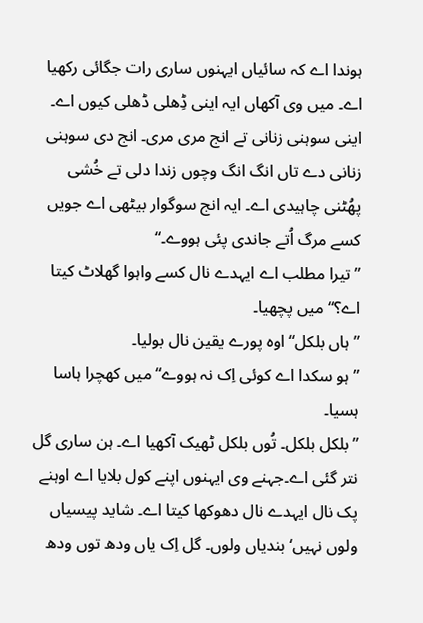ہوندا اے کہ سائیاں ایہنوں ساری رات جگائی رکھیا اے۔ میں وی آکھاں ایہ اینی ڈِھلی ڈھلی کیوں اے۔ اینی سوہنی زنانی تے انج مری مری۔ انج دی سوہنی زنانی دے تاں انگ انگ وچوں زندا دلی تے خُشی پھُٹنی چاہیدی اے۔ ایہ انج سوگوار بیٹھی اے جویں کسے مرگ اُتے جاندی پئی ہووے۔“
”تیرا مطلب اے ایہدے نال کسے واہوا گھلاٹ کیتا اے؟“ میں پچھیا۔
”ہاں بلکل“ اوہ پورے یقین نال بولیا۔
”ہو سکدا اے کوئی اِک نہ ہووے“ میں کھچرا ہاسا ہسیا۔
”بلکل بلکل۔ تُوں بلکل ٹھیک آکھیا اے۔ ہن ساری گل نتر گئی اے۔جہنے وی ایہنوں اپنے کول بلایا اے اوہنے پک نال ایہدے نال دھوکھا کیتا اے۔ شاید پیسیاں ولوں نہیں‘ بندیاں ولوں۔ گل اِک یاں ودھ توں ودھ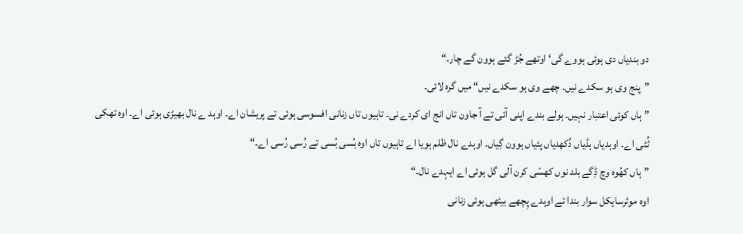دو بندیاں دی ہوئی ہووے گی‘ اوتھے جُڑ گئے ہوون گے چار۔“
”پنج وی ہو سکدے نیں۔ چھے وی ہو سکدے نیں“ میں گرہ لائی۔
”ہاں کوئی اعتبار نہیں۔ ہولے بندے اپنی آئی تے آ جاون تاں انج ای کردے نی۔ تاہیوں تاں زنانی افسوسی ہوئی تے پریشان اے۔ اوہد ے نال بھیڑی ہوئی اے۔ اوہ تھکی ٹُٹی اے۔ اوہدیاں ہڈیاں دُکھدیاں پئیاں ہوون گِیاں۔ اوہدے نال ظلم ہویا اے تاہیوں تاں اوہ بُسی بُسی تے رُسی رُسی اے۔“
”ہاں کھُوہ وچ ڈِگے بلد نوں کھسّی کرن آلی گل ہوئی اے ایہدے نال۔“
اوہ موٹرسایکل سوار بندا تے اوہدے پِچھے بیٹھی ہوئی زنانی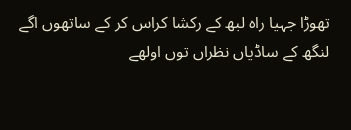تھوڑا جہیا راہ لبھ کے رکشا کراس کر کے ساتھوں اگے لنگھ کے ساڈیاں نظراں توں اولھے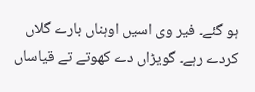ہو گئے۔ فیر وی اسیں اوہناں بارے گلاں کردے رہے۔ گویڑاں دے کھوتے تے قیاساں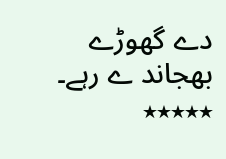دے گھوڑے بھجاند ے رہے۔
٭٭٭٭٭